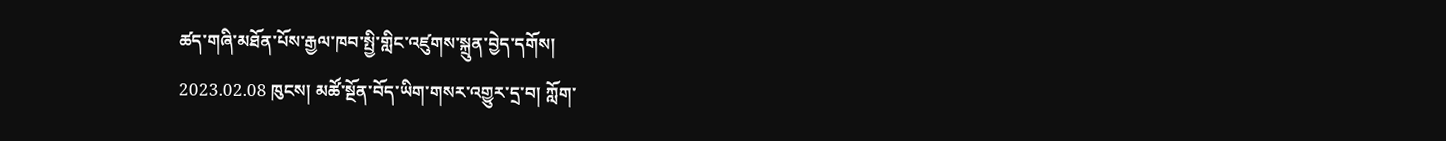ཚད་གཞི་མཐོན་པོས་རྒྱལ་ཁབ་སྤྱི་གླིང་འཛུགས་སྐྲུན་བྱེད་དགོས།
2023.02.08 ཁུངས། མཚོ་སྔོན་བོད་ཡིག་གསར་འགྱུར་དྲ་བ། ཀློག་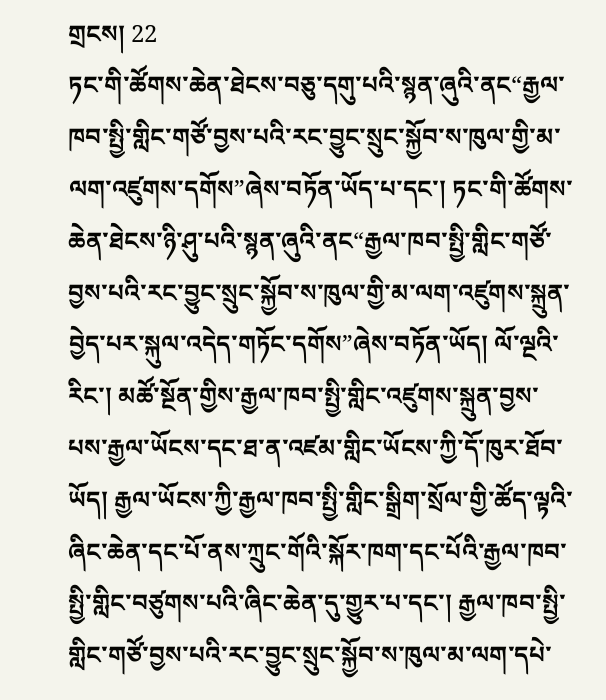གྲངས། 22
ཏང་གི་ཚོགས་ཆེན་ཐེངས་བཅུ་དགུ་པའི་སྙན་ཞུའི་ནང“རྒྱལ་ཁབ་སྤྱི་གླིང་གཙོ་བྱས་པའི་རང་བྱུང་སྲུང་སྐྱོབ་ས་ཁུལ་གྱི་མ་ལག་འཛུགས་དགོས”ཞེས་བཏོན་ཡོད་པ་དང་། ཏང་གི་ཚོགས་ཆེན་ཐེངས་ཉི་ཤུ་པའི་སྙན་ཞུའི་ནང“རྒྱལ་ཁབ་སྤྱི་གླིང་གཙོ་བྱས་པའི་རང་བྱུང་སྲུང་སྐྱོབ་ས་ཁུལ་གྱི་མ་ལག་འཛུགས་སྐྲུན་བྱེད་པར་སྐུལ་འདེད་གཏོང་དགོས”ཞེས་བཏོན་ཡོད། ལོ་ལྔའི་རིང་། མཚོ་སྔོན་གྱིས་རྒྱལ་ཁབ་སྤྱི་གླིང་འཛུགས་སྐྲུན་བྱས་པས་རྒྱལ་ཡོངས་དང་ཐ་ན་འཛམ་གླིང་ཡོངས་ཀྱི་དོ་ཁུར་ཐོབ་ཡོད། རྒྱལ་ཡོངས་ཀྱི་རྒྱལ་ཁབ་སྤྱི་གླིང་སྒྲིག་སྲོལ་གྱི་ཚོད་ལྟའི་ཞིང་ཆེན་དང་པོ་ནས་ཀྲུང་གོའི་སྐོར་ཁག་དང་པོའི་རྒྱལ་ཁབ་སྤྱི་གླིང་བཙུགས་པའི་ཞིང་ཆེན་དུ་གྱུར་པ་དང་། རྒྱལ་ཁབ་སྤྱི་གླིང་གཙོ་བྱས་པའི་རང་བྱུང་སྲུང་སྐྱོབ་ས་ཁུལ་མ་ལག་དཔེ་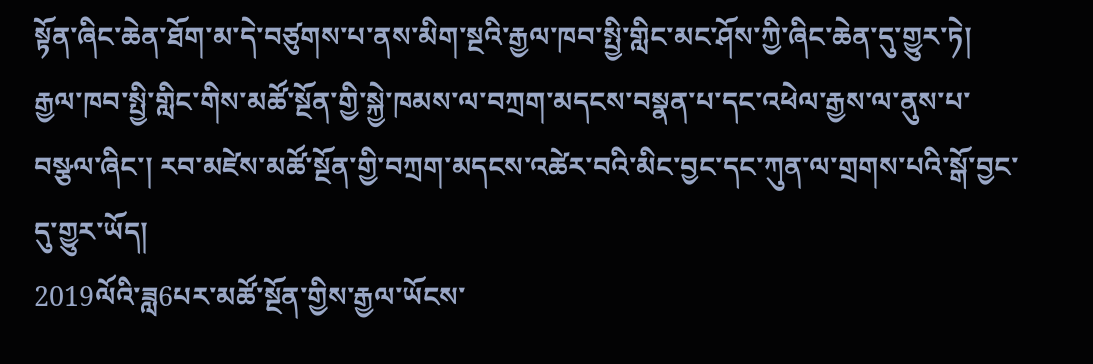སྟོན་ཞིང་ཆེན་ཐོག་མ་དེ་བཙུགས་པ་ནས་མིག་སྔའི་རྒྱལ་ཁབ་སྤྱི་གླིང་མང་ཤོས་ཀྱི་ཞིང་ཆེན་དུ་གྱུར་ཏེ། རྒྱལ་ཁབ་སྤྱི་གླིང་གིས་མཚོ་སྔོན་གྱི་སྐྱེ་ཁམས་ལ་བཀྲག་མདངས་བསྣན་པ་དང་འཕེལ་རྒྱས་ལ་ནུས་པ་བསྩལ་ཞིང་། རབ་མཛེས་མཚོ་སྔོན་གྱི་བཀྲག་མདངས་འཚེར་བའི་མིང་བྱང་དང་ཀུན་ལ་གྲགས་པའི་སྒོ་བྱང་དུ་གྱུར་ཡོད།
2019ལོའི་ཟླ6པར་མཚོ་སྔོན་གྱིས་རྒྱལ་ཡོངས་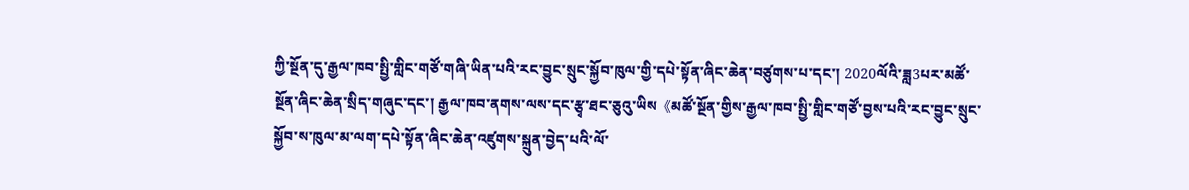ཀྱི་སྔོན་དུ་རྒྱལ་ཁབ་སྤྱི་གླིང་གཙོ་གཞི་ཡིན་པའི་རང་བྱུང་སྲུང་སྐྱོབ་ཁུལ་གྱི་དཔེ་སྟོན་ཞིང་ཆེན་བཙུགས་པ་དང་། 2020ལོའི་ཟླ3པར་མཚོ་སྔོན་ཞིང་ཆེན་སྲིད་གཞུང་དང་། རྒྱལ་ཁབ་ནགས་ལས་དང་རྩྭ་ཐང་ཅུའུ་ཡིས《མཚོ་སྔོན་གྱིས་རྒྱལ་ཁབ་སྤྱི་གླིང་གཙོ་བྱས་པའི་རང་བྱུང་སྲུང་སྐྱོབ་ས་ཁུལ་མ་ལག་དཔེ་སྟོན་ཞིང་ཆེན་འཛུགས་སྐྲུན་བྱེད་པའི་ལོ་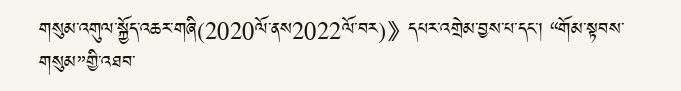གསུམ་འགུལ་སྐྱོད་འཆར་གཞི(2020ལོ་ནས2022ལོ་བར)》དཔར་འགྲེམ་བྱས་པ་དང་། “གོམ་སྟབས་གསུམ”གྱི་འཐབ་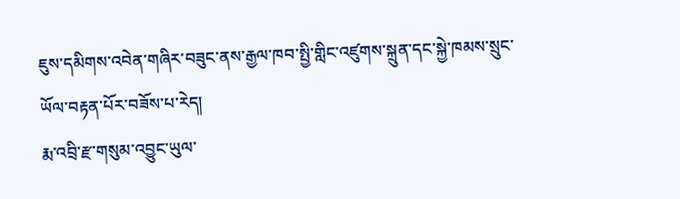ཇུས་དམིགས་འབེན་གཞིར་བཟུང་ནས་རྒྱལ་ཁབ་སྤྱི་གླིང་འཛུགས་སྐྲུན་དང་སྐྱེ་ཁམས་སྲུང་ཡོལ་བརྟན་པོར་བཟོས་པ་རེད།
རྨ་འབྲི་རྫ་གསུམ་འབྱུང་ཡུལ་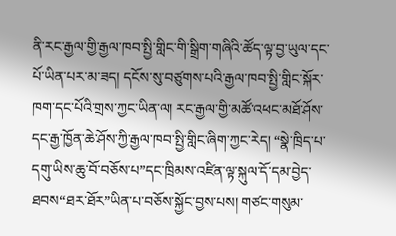ནི་རང་རྒྱལ་གྱི་རྒྱལ་ཁབ་སྤྱི་གླིང་གི་སྒྲིག་གཞིའི་ཚོད་ལྟ་བྱ་ཡུལ་དང་པོ་ཡིན་པར་མ་ཟད། དངོས་སུ་བཙུགས་པའི་རྒྱལ་ཁབ་སྤྱི་གླིང་སྐོར་ཁག་དང་པོའི་གྲས་ཀྱང་ཡིན་ལ། རང་རྒྱལ་གྱི་མཚོ་འཕང་མཐོ་ཤོས་དང་རྒྱ་ཁྱོན་ཆེ་ཤོས་ཀྱི་རྒྱལ་ཁབ་སྤྱི་གླིང་ཞིག་ཀྱང་རེད། “སྣེ་ཁྲིད་པ་དགུ་ཡིས་ཆུ་བོ་བཅོས་པ”དང་ཁྲིམས་འཛིན་ལྟ་སྐུལ་དོ་དམ་བྱེད་ཐབས“ཐར་ཐོར”ཡིན་པ་བཅོས་སྐྱོང་བྱས་པས། གཙང་གསུམ་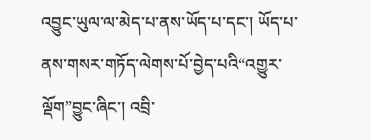འབྱུང་ཡུལ་ལ་མེད་པ་ནས་ཡོད་པ་དང་། ཡོད་པ་ནས་གསར་གཏོད་ལེགས་པོ་བྱེད་པའི“འགྱུར་ལྡོག”བྱུང་ཞིང་། འབྲི་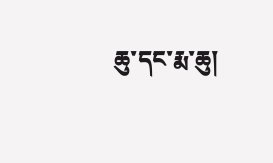ཆུ་དང་རྨ་ཆུ།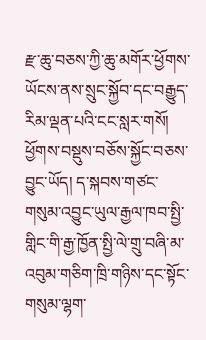རྫ་ཆུ་བཅས་ཀྱི་ཆུ་མགོར་ཕྱོགས་ཡོངས་ནས་སྲུང་སྐྱོབ་དང་བརྒྱུད་རིམ་ལྡན་པའི་ངང་སླར་གསོ། ཕྱོགས་བསྡུས་བཅོས་སྐྱོང་བཅས་བྱུང་ཡོད། ད་སྐབས་གཙང་གསུམ་འབྱུང་ཡུལ་རྒྱལ་ཁབ་སྤྱི་གླིང་གི་རྒྱ་ཁྱོན་སྤྱི་ལེ་གྲུ་བཞི་མ་འབུམ་གཅིག་ཁྲི་གཉིས་དང་སྟོང་གསུམ་ལྷག་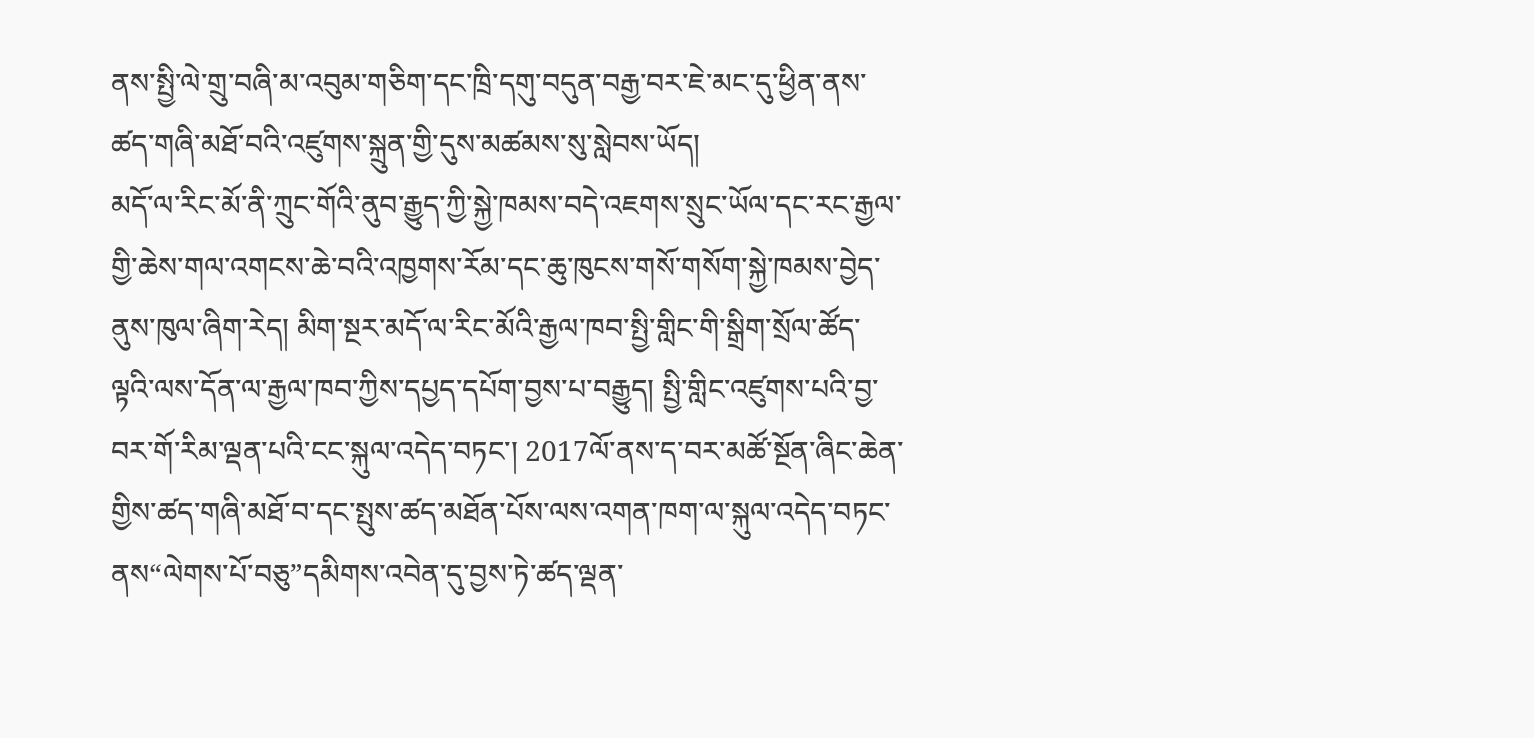ནས་སྤྱི་ལེ་གྲུ་བཞི་མ་འབུམ་གཅིག་དང་ཁྲི་དགུ་བདུན་བརྒྱ་བར་ཇེ་མང་དུ་ཕྱིན་ནས་ཚད་གཞི་མཐོ་བའི་འཛུགས་སྐྲུན་གྱི་དུས་མཚམས་སུ་སླེབས་ཡོད།
མདོ་ལ་རིང་མོ་ནི་ཀྲུང་གོའི་ནུབ་རྒྱུད་ཀྱི་སྐྱེ་ཁམས་བདེ་འཇགས་སྲུང་ཡོལ་དང་རང་རྒྱལ་གྱི་ཆེས་གལ་འགངས་ཆེ་བའི་འཁྱགས་རོམ་དང་ཆུ་ཁུངས་གསོ་གསོག་སྐྱེ་ཁམས་བྱེད་ནུས་ཁུལ་ཞིག་རེད། མིག་སྔར་མདོ་ལ་རིང་མོའི་རྒྱལ་ཁབ་སྤྱི་གླིང་གི་སྒྲིག་སྲོལ་ཚོད་ལྟའི་ལས་དོན་ལ་རྒྱལ་ཁབ་ཀྱིས་དཔྱད་དཔོག་བྱས་པ་བརྒྱུད། སྤྱི་གླིང་འཛུགས་པའི་བྱ་བར་གོ་རིམ་ལྡན་པའི་ངང་སྐུལ་འདེད་བཏང་། 2017ལོ་ནས་ད་བར་མཚོ་སྔོན་ཞིང་ཆེན་གྱིས་ཚད་གཞི་མཐོ་བ་དང་སྤུས་ཚད་མཐོན་པོས་ལས་འགན་ཁག་ལ་སྐུལ་འདེད་བཏང་ནས“ལེགས་པོ་བཅུ”དམིགས་འབེན་དུ་བྱས་ཏེ་ཚད་ལྡན་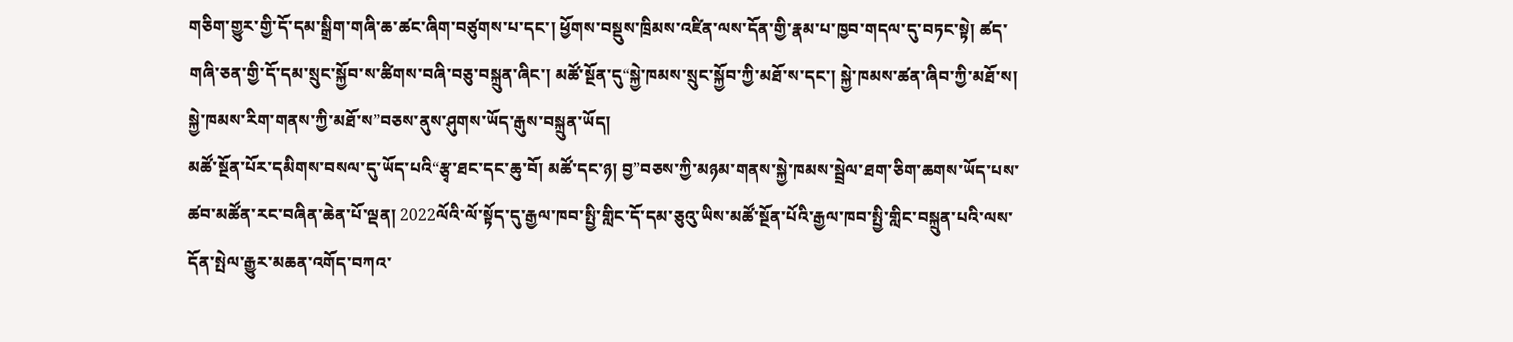གཅིག་གྱུར་གྱི་དོ་དམ་སྒྲིག་གཞི་ཆ་ཚང་ཞིག་བཙུགས་པ་དང་། ཕྱོགས་བསྡུས་ཁྲིམས་འཛིན་ལས་དོན་གྱི་རྣམ་པ་ཁྱབ་གདལ་དུ་བཏང་སྟེ། ཚད་གཞི་ཅན་གྱི་དོ་དམ་སྲུང་སྐྱོབ་ས་ཚིགས་བཞི་བཅུ་བསྐྲུན་ཞིང་། མཚོ་སྔོན་དུ“སྐྱེ་ཁམས་སྲུང་སྐྱོབ་ཀྱི་མཐོ་ས་དང་། སྐྱེ་ཁམས་ཚན་ཞིབ་ཀྱི་མཐོ་ས། སྐྱེ་ཁམས་རིག་གནས་ཀྱི་མཐོ་ས”བཅས་ནུས་ཤུགས་ཡོད་རྒུས་བསྐྲུན་ཡོད།
མཚོ་སྔོན་པོར་དམིགས་བསལ་དུ་ཡོད་པའི“རྩྭ་ཐང་དང་ཆུ་བོ། མཚོ་དང་ཉ། བྱ”བཅས་ཀྱི་མཉམ་གནས་སྐྱེ་ཁམས་སྦྲེལ་ཐག་ཅིག་ཆགས་ཡོད་པས་ཚབ་མཚོན་རང་བཞིན་ཆེན་པོ་ལྡན། 2022ལོའི་ལོ་སྟོད་དུ་རྒྱལ་ཁབ་སྤྱི་གླིང་དོ་དམ་ཅུའུ་ཡིས་མཚོ་སྔོན་པོའི་རྒྱལ་ཁབ་སྤྱི་གླིང་བསྐྲུན་པའི་ལས་དོན་སྤེལ་རྒྱུར་མཆན་འགོད་བཀའ་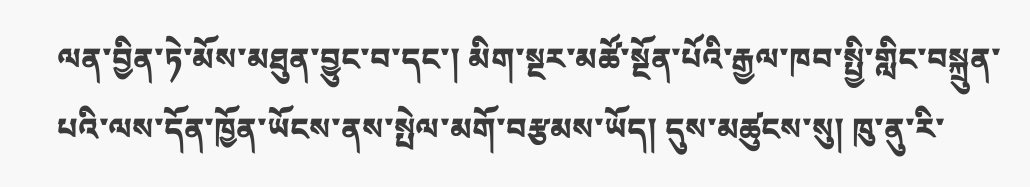ལན་བྱིན་ཏེ་མོས་མཐུན་བྱུང་བ་དང་། མིག་སྔར་མཚོ་སྔོན་པོའི་རྒྱལ་ཁབ་སྤྱི་གླིང་བསྐྲུན་པའི་ལས་དོན་ཁྱོན་ཡོངས་ནས་སྤེལ་མགོ་བརྩམས་ཡོད། དུས་མཚུངས་སུ། ཁུ་ནུ་རི་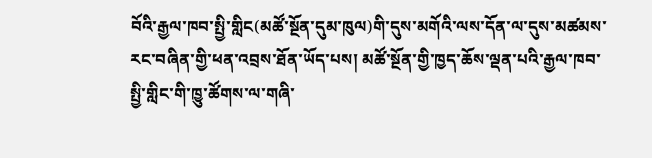བོའི་རྒྱལ་ཁབ་སྤྱི་གླིང(མཚོ་སྔོན་དུམ་ཁུལ)གི་དུས་མགོའི་ལས་དོན་ལ་དུས་མཚམས་རང་བཞིན་གྱི་ཕན་འབྲས་ཐོན་ཡོད་པས། མཚོ་སྔོན་གྱི་ཁྱད་ཆོས་ལྡན་པའི་རྒྱལ་ཁབ་སྤྱི་གླིང་གི་ཁྱུ་ཚོགས་ལ་གཞི་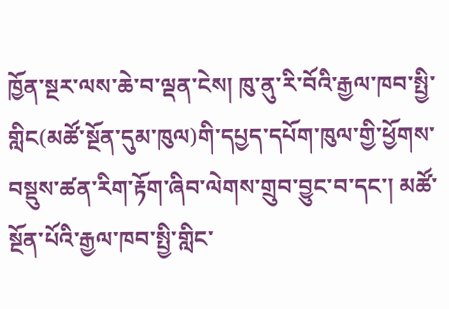ཁྱོན་སྔར་ལས་ཆེ་བ་ལྡན་ངེས། ཁུ་ནུ་རི་བོའི་རྒྱལ་ཁབ་སྤྱི་གླིང(མཚོ་སྔོན་དུམ་ཁུལ)གི་དཔྱད་དཔོག་ཁུལ་གྱི་ཕྱོགས་བསྡུས་ཚན་རིག་རྟོག་ཞིབ་ལེགས་གྲུབ་བྱུང་བ་དང་། མཚོ་སྔོན་པོའི་རྒྱལ་ཁབ་སྤྱི་གླིང་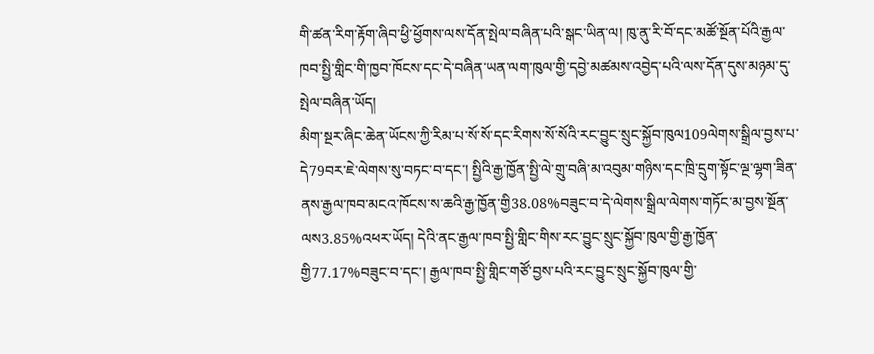གི་ཚན་རིག་རྟོག་ཞིབ་ཕྱི་ཕྱོགས་ལས་དོན་སྤེལ་བཞིན་པའི་སྒང་ཡིན་ལ། ཁུ་ནུ་རི་བོ་དང་མཚོ་སྔོན་པོའི་རྒྱལ་ཁབ་སྤྱི་གླིང་གི་ཁྱབ་ཁོངས་དང་དེ་བཞིན་ཡན་ལག་ཁུལ་གྱི་དབྱེ་མཚམས་འབྱེད་པའི་ལས་དོན་དུས་མཉམ་དུ་སྤེལ་བཞིན་ཡོད།
མིག་སྔར་ཞིང་ཆེན་ཡོངས་ཀྱི་རིམ་པ་སོ་སོ་དང་རིགས་སོ་སོའི་རང་བྱུང་སྲུང་སྐྱོབ་ཁུལ109ལེགས་སྒྲིལ་བྱས་པ་དེ79བར་ཇེ་ལེགས་སུ་བཏང་བ་དང་། སྤྱིའི་རྒྱ་ཁྱོན་སྤྱི་ལེ་གྲུ་བཞི་མ་འབུམ་གཉིས་དང་ཁྲི་དྲུག་སྟོང་ལྔ་ལྷག་ཟིན་ནས་རྒྱལ་ཁབ་མངའ་ཁོངས་ས་ཆའི་རྒྱ་ཁྱོན་གྱི38.08%བཟུང་བ་དེ་ལེགས་སྒྲིལ་ལེགས་གཏོང་མ་བྱས་སྔོན་ལས3.85%འཕར་ཡོད། དེའི་ནང་རྒྱལ་ཁབ་སྤྱི་གླིང་གིས་རང་བྱུང་སྲུང་སྐྱོབ་ཁུལ་གྱི་རྒྱ་ཁྱོན་གྱི77.17%བཟུང་བ་དང་། རྒྱལ་ཁབ་སྤྱི་གླིང་གཙོ་བྱས་པའི་རང་བྱུང་སྲུང་སྐྱོབ་ཁུལ་གྱི་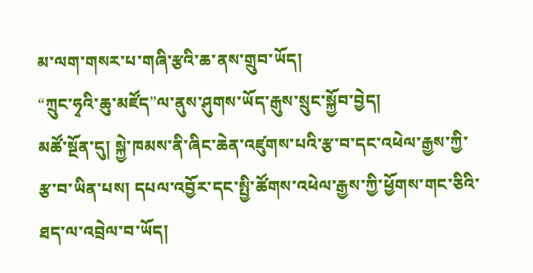མ་ལག་གསར་པ་གཞི་རྩའི་ཆ་ནས་གྲུབ་ཡོད།
“ཀྲུང་ཧྭའི་ཆུ་མཛོད”ལ་ནུས་ཤུགས་ཡོད་རྒུས་སྲུང་སྐྱོབ་བྱེད།
མཚོ་སྔོན་དུ། སྐྱེ་ཁམས་ནི་ཞིང་ཆེན་འཛུགས་པའི་རྩ་བ་དང་འཕེལ་རྒྱས་ཀྱི་རྩ་བ་ཡིན་པས། དཔལ་འབྱོར་དང་སྤྱི་ཚོགས་འཕེལ་རྒྱས་ཀྱི་ཕྱོགས་གང་ཅིའི་ཐད་ལ་འབྲེལ་བ་ཡོད།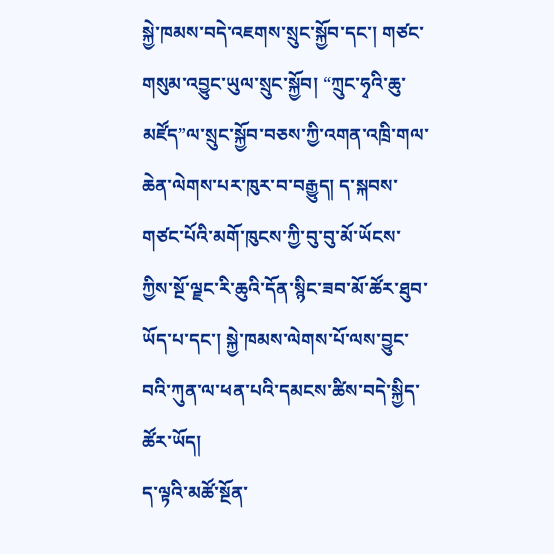སྐྱེ་ཁམས་བདེ་འཇགས་སྲུང་སྐྱོབ་དང་། གཙང་གསུམ་འབྱུང་ཡུལ་སྲུང་སྐྱོབ། “ཀྲུང་ཧྭའི་ཆུ་མཛོད”ལ་སྲུང་སྐྱོབ་བཅས་ཀྱི་འགན་འཁྲི་གལ་ཆེན་ལེགས་པར་ཁུར་བ་བརྒྱུད། ད་སྐབས་གཙང་པོའི་མགོ་ཁུངས་ཀྱི་བུ་བུ་མོ་ཡོངས་ཀྱིས་སྔོ་ལྗང་རི་ཆུའི་དོན་སྙིང་ཟབ་མོ་ཚོར་ཐུབ་ཡོད་པ་དང་། སྐྱེ་ཁམས་ལེགས་པོ་ལས་བྱུང་བའི་ཀུན་ལ་ཕན་པའི་དམངས་ཚིས་བདེ་སྐྱིད་ཚོར་ཡོད།
ད་ལྟའི་མཚོ་སྔོན་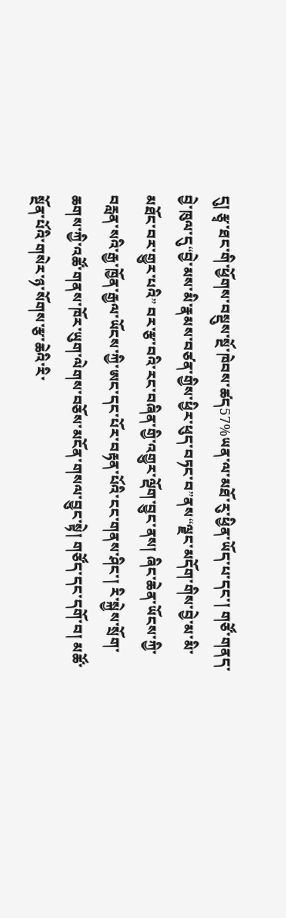དུ། རྩྭ་ཐང་གི་ཕྱོགས་བསྡུས་སྔོ་ཁེབས་ཚད57%ཡན་ལ་མཐོ་རུ་ཕྱིན་ཡོད་པ་དང་། གཙོ་གནད་བྱེ་ཁུལ་དུ“བྱེ་མས་མི་རྣམས་བཙན་གྱིས་ཕྱིར་ཕུད་བཏང་བ”ནས“ལྗང་མདོག་གིས་བྱེ་མ་མི་མཐོང་བར་གྱུར་པའི” བར་རྩ་བའི་རང་བཞིན་གྱི་འགྱུར་ལྡོག་བྱུང་ནས། ཞིང་ཆེན་ཡོངས་ཀྱི་བརླན་སའི་རྒྱ་ཁྱོན་རྒྱལ་ཡོངས་ཀྱི་ཨང་དང་པོར་བརྟན་པོའི་ངང་གནས་ཤིང་། རི་སྐྱེས་སྲོག་ཆགས་ཀྱི་འཚོ་གནས་ཁོར་ཡུག་ལེགས་བཅོས་མངོན་གསལ་བྱུང་སྟེ། གཙོད་དང་དགོ་བ། མཚོ་སྔོན་པོའི་གསེར་ཉ་སོགས་རྩ་ཆེའི་རི་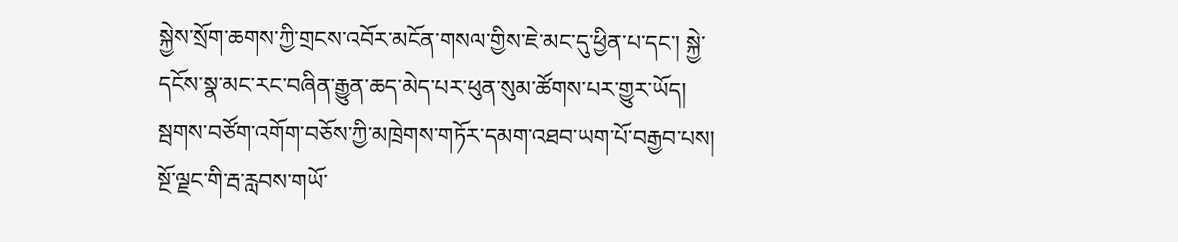སྐྱེས་སྲོག་ཆགས་ཀྱི་གྲངས་འབོར་མངོན་གསལ་གྱིས་ཇེ་མང་དུ་ཕྱིན་པ་དང་། སྐྱེ་དངོས་སྣ་མང་རང་བཞིན་རྒྱུན་ཆད་མེད་པར་ཕུན་སུམ་ཚོགས་པར་གྱུར་ཡོད།
སྦགས་བཙོག་འགོག་བཅོས་ཀྱི་མཁྲེགས་གཏོར་དམག་འཐབ་ཡག་པོ་བརྒྱབ་པས། སྔོ་ལྗང་གི་རྦ་རླབས་གཡོ་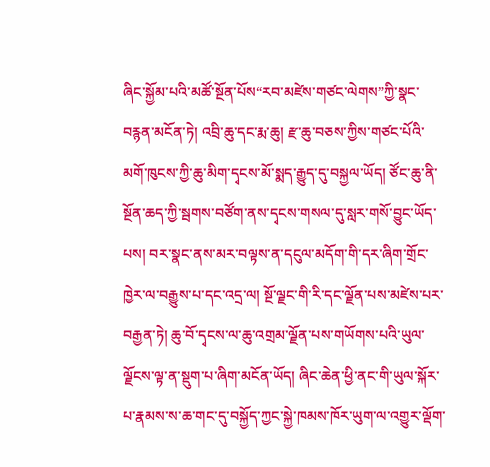ཞིང་སྐྱོམ་པའི་མཚོ་སྔོན་པོས“རབ་མཛེས་གཙང་ལེགས”ཀྱི་སྣང་བརྙན་མངོན་ཏེ། འབྲི་ཆུ་དང་རྨ་ཆུ། རྫ་ཆུ་བཅས་ཀྱིས་གཙང་པོའི་མགོ་ཁུངས་ཀྱི་ཆུ་མིག་དྭངས་མོ་སྨད་རྒྱུད་དུ་བསྐྱལ་ཡོད། ཙོང་ཆུ་ནི་སྔོན་ཆད་ཀྱི་སྦགས་བཙོག་ནས་དྭངས་གསལ་དུ་སླར་གསོ་བྱུང་ཡོད་པས། བར་སྣང་ནས་མར་བལྟས་ན་དངུལ་མདོག་གི་དར་ཞིག་གྲོང་ཁྱེར་ལ་བརྒྱུས་པ་དང་འདྲ་ལ། སྔོ་ལྗང་གི་རི་དང་ལྗོན་པས་མཛེས་པར་བརྒྱན་ཏེ། ཆུ་བོ་དྭངས་ལ་ཆུ་འགྲམ་ལྗོན་པས་གཡོགས་པའི་ཡུལ་ལྗོངས་ལྟ་ན་སྡུག་པ་ཞིག་མངོན་ཡོད། ཞིང་ཆེན་ཕྱི་ནང་གི་ཡུལ་སྐོར་པ་རྣམས་ས་ཆ་གང་དུ་བསྐྱོད་ཀྱང་སྐྱེ་ཁམས་ཁོར་ཡུག་ལ་འགྱུར་ལྡོག་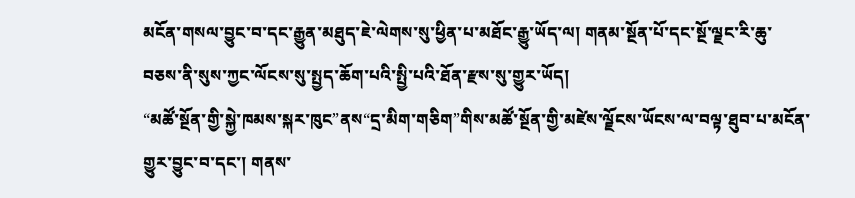མངོན་གསལ་བྱུང་བ་དང་རྒྱུན་མཐུད་ཇེ་ལེགས་སུ་ཕྱིན་པ་མཐོང་རྒྱུ་ཡོད་ལ། གནམ་སྔོན་པོ་དང་སྔོ་ལྗང་རི་ཆུ་བཅས་ནི་སུས་ཀྱང་ལོངས་སུ་སྤྱད་ཆོག་པའི་སྤྱི་པའི་ཐོན་རྫས་སུ་གྱུར་ཡོད།
“མཚོ་སྔོན་གྱི་སྐྱེ་ཁམས་སྐར་ཁུང”ནས“དྲ་མིག་གཅིག”གིས་མཚོ་སྔོན་གྱི་མཛེས་ལྗོངས་ཡོངས་ལ་བལྟ་ཐུབ་པ་མངོན་གྱུར་བྱུང་བ་དང་། གནས་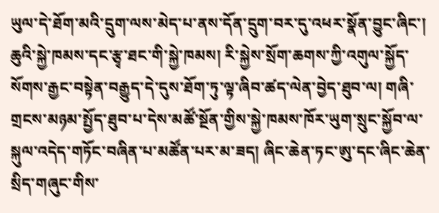ཡུལ་དེ་ཐོག་མའི་དྲུག་ལས་མེད་པ་ནས་དོན་དྲུག་བར་དུ་འཕར་སྣོན་བྱུང་ཞིང་། ཆུའི་སྐྱེ་ཁམས་དང་རྩྭ་ཐང་གི་སྐྱེ་ཁམས། རི་སྐྱེས་སྲོག་ཆགས་ཀྱི་འགུལ་སྐྱོད་སོགས་རྒྱང་བསྟེན་བརྒྱུད་དེ་དུས་ཐོག་ཏུ་ལྟ་ཞིབ་ཚད་ལེན་བྱེད་ཐུབ་ལ། གཞི་གྲངས་མཉམ་སྤྱོད་ཐུབ་པ་དེས་མཚོ་སྔོན་གྱིས་སྐྱེ་ཁམས་ཁོར་ཡུག་སྲུང་སྐྱོབ་ལ་སྐུལ་འདེད་གཏོང་བཞིན་པ་མཚོན་པར་མ་ཟད། ཞིང་ཆེན་ཏང་ཨུ་དང་ཞིང་ཆེན་སྲིད་གཞུང་གིས་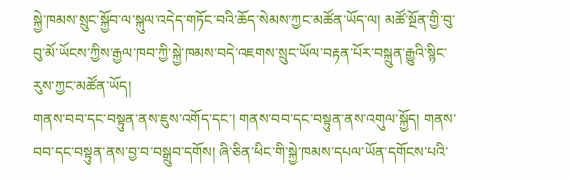སྐྱེ་ཁམས་སྲུང་སྐྱོབ་ལ་སྐུལ་འདེད་གཏོང་བའི་ཆོད་སེམས་ཀྱང་མཚོན་ཡོད་ལ། མཚོ་སྔོན་གྱི་བུ་བུ་མོ་ཡོངས་ཀྱིས་རྒྱལ་ཁབ་ཀྱི་སྐྱེ་ཁམས་བདེ་འཇགས་སྲུང་ཡོལ་བརྟན་པོར་བསྐྲུན་རྒྱུའི་སྙིང་རུས་ཀྱང་མཚོན་ཡོད།
གནས་བབ་དང་བསྟུན་ནས་ཇུས་འགོད་དང་། གནས་བབ་དང་བསྟུན་ནས་འགུལ་སྐྱོད། གནས་བབ་དང་བསྟུན་ནས་བྱ་བ་བསྒྲུབ་དགོས། ཞི་ཅིན་ཕིང་གི་སྐྱེ་ཁམས་དཔལ་ཡོན་དགོངས་པའི་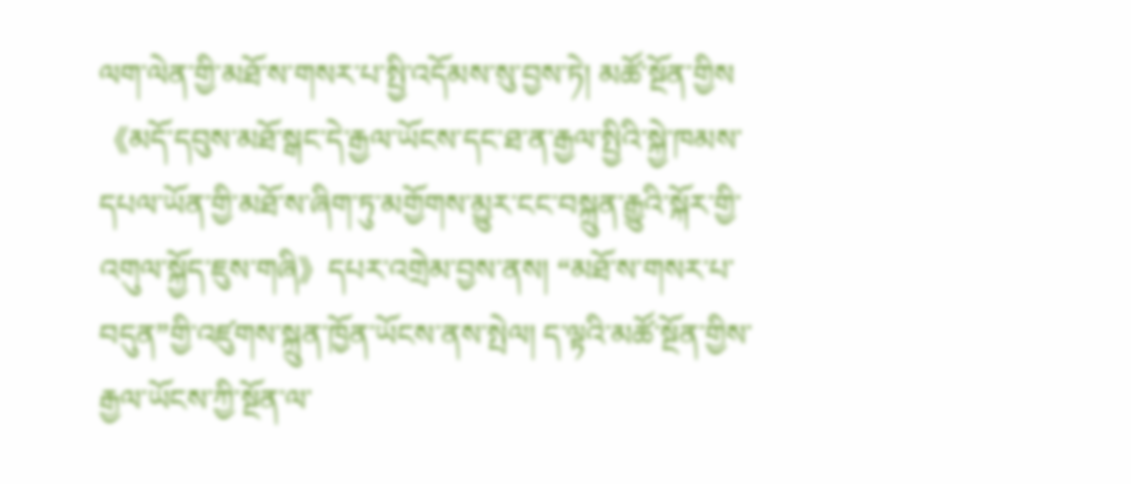ལག་ལེན་གྱི་མཐོ་ས་གསར་པ་སྤྱི་འདོམས་སུ་བྱས་ཏེ། མཚོ་སྔོན་གྱིས《མདོ་དབུས་མཐོ་སྒང་དེ་རྒྱལ་ཡོངས་དང་ཐ་ན་རྒྱལ་སྤྱིའི་སྐྱེ་ཁམས་དཔལ་ཡོན་གྱི་མཐོ་ས་ཞིག་ཏུ་མགྱོགས་མྱུར་ངང་བསྐྲུན་རྒྱུའི་སྐོར་གྱི་འགུལ་སྐྱོད་ཇུས་གཞི》དཔར་འགྲེམ་བྱས་ནས། “མཐོ་ས་གསར་པ་བདུན”གྱི་འཛུགས་སྐྲུན་ཁྱོན་ཡོངས་ནས་སྤེལ། ད་ལྟའི་མཚོ་སྔོན་གྱིས་རྒྱལ་ཡོངས་ཀྱི་སྔོན་ལ་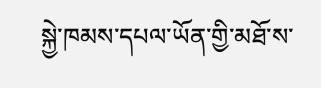སྐྱེ་ཁམས་དཔལ་ཡོན་གྱི་མཐོ་ས་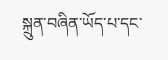སྐྲུན་བཞིན་ཡོད་པ་དང་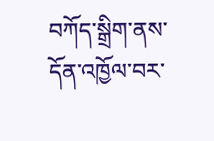བཀོད་སྒྲིག་ནས་དོན་འཁྱོལ་བར་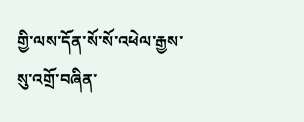གྱི་ལས་དོན་སོ་སོ་འཕེལ་རྒྱས་སུ་འགྲོ་བཞིན་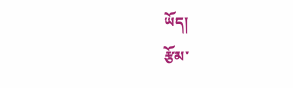ཡོད།
རྩོམ་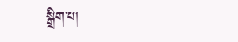སྒྲིག་པ།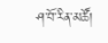ཤ་བོ་རིན་མཚོ།